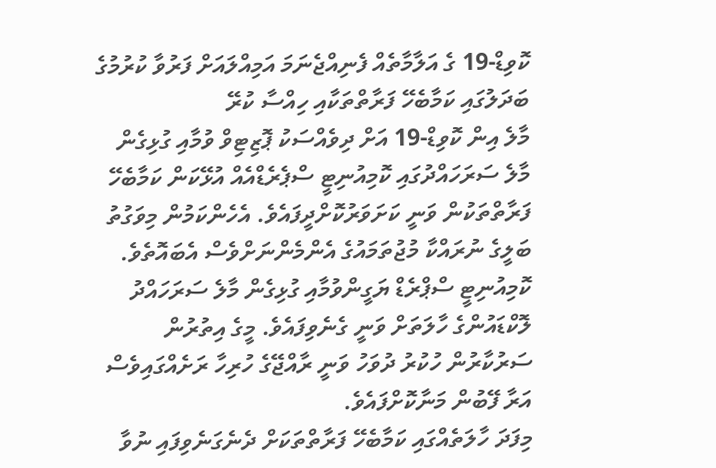ކޮވިޑް-19 ގެ އަލާމާތެއް ފެނިއްޖެނަމަ އަމިއްލައަށް ފަރުވާ ކުރުމުގެ ބަދަލުގައި ކަމާބެހޭ ފަރާތްތަކާއި ހިއްސާ ކުރޭ
މާލެ އިން ކޮވިޑް-19 އަށް ދިވެއްސަކު ޕޮޒިޓިވް ވުމާއި ގުޅިގެން މާލެ ސަރަހައްދުގައި ކޮމިއުނިޓީ ސްޕެރެޑްއެއް އުޅޭކަން ކަމާބެހޭ ފަރާތްތަކުން ވަނީ ކަށަވަރުކޮށްދީފައެވެ. އެހެންކަމުން މިވަގުތު ބަލީގެ ނުރައްކާ މުޖުތަމައުގެ އެންމެންނަށްވެސް އެބައޮތެވެ.
ކޮމިއުނިޓީ ސްޕްރެޑް ޔަގީންވުމާއި ގުޅިގެން މާލެ ސަރަހައްދު ލޮކްޑައުންގެ ހާލަތަށް ވަނީ ގެނެވިފައެވެ. މީގެ އިތުރުން ސަރުކާރުން ހުކުރު ދުވަހު ވަނީ ރާއްޖޭގެ ހުރިހާ ރަށެއްގައިވެސް އަރާ ފޭބުން މަނާކޮށްފައެވެ.
މިފަދަ ހާލަތެއްގައި ކަމާބެހޭ ފަރާތްތަކަށް ދެނެގަނެވިފައި ނުވާ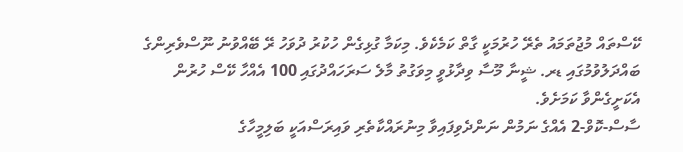ކޭސްތައް މުޖުތަމައު ތެރޭ ހުރުމަކީ ގާތް ކަމެކެވެ. މިކަމާ ގުޅިގެން ހުކުރު ދުވަހު ރޭ ބޭއްވުނު ނޫސްވެރިންގެ ބައްދަލުވުމުގައި ޑރ. ޝީނާ މޫސާ ވިދާޅުވީ މިވަގުތު މާލެ ސަރަހައްދުގައި 100 އެއްހާ ކޭސް ހުރުން އެކަށީގެންވާ ކަމަށެވެ.
ސާސް-ކޮވް-2 އެއްގެ ނަމުން ނަންދެވިފައިވާ މިނުރައްކާތެރި ވައިރަސްއަކީ ބަލިމީހާގެ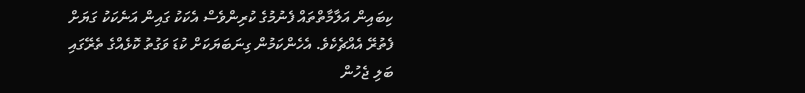ކިބައިން އަލާމާތްތައް ފެނުމުގެ ކުރިންވެސް އެކަކު ގައިން އަނެކަކު ގަޔަށް ފެތުރޭ އެއްޗެކެވެ. އެހެންކަމުން ގިނަބަޔަކަށް ކުޑަ ވަގުތު ކޮޅެއްގެ ތެރޭގައި ބަލި ޖެހުން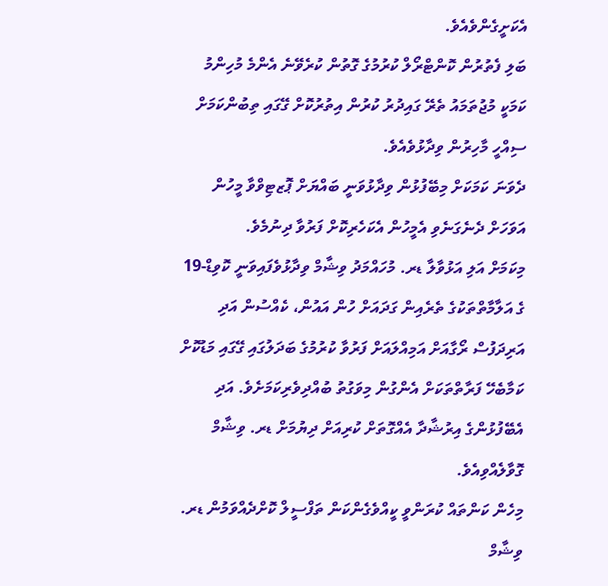އެކަށީގެންވެއެވެ.
ބަލި ފެތުރުން ކޮންޓްރޯލް ކުރުމުގެ ގޮތުން ކުރެވޭނެ އެންމެ މުހިންމު ކަމަކީ މުޖުތަމައު ތެރޭ ގައިދުރު ކުރުން އިތުރުކޮށް ގޭގައި ތިބުންކަމަށް ސިއްހީ މާހިރުން ވިދާޅުވެއެވެ.
ދެވަނަ ކަމަކަށް މިބޭފުޅުން ވިދާޅުވަނީ ބައްޔަށް ޕޮޒޓިވްވާ މީހުން އަވަހަށް ދެނެގަނެވި އެމީހުން އެކަހެރިކޮށް ފަރުވާ ދިނުމެވެ.
މިކަމަށް އަލި އަޅުވާލާ ޑރ. މުހައްމަދު ވިޝާމް ވިދާޅުވެފައިވަނީ ކޮވިޑް-19 ގެ އަލާމާތްތަކުގެ ތެރެއިން ގަދައަށް ހުން އައުން، ކެއްސުން އަދި އަރިދަފުސް ރޯގާއަށް އަމިއްލައަށް ފަރުވާ ކުރުމުގެ ބަދަލުގައި ގޭގައި މަޑުކޮށް ކަމާބެހޭ ފަރާތްތަކަށް އެންގުން މިވަގުތު ބުއްދިވެރިކަމަށެވެ. އަދި އެބޭފުޅުންގެ އިރުޝާދާ އެއްގޮތަށް ކުރިއަށް ދިޔުމަށް ޑރ. ވިޝާމް ގޮވާލެއްވިއެވެ.
މިހެން ކަންތައް ކުރަންވީ ކީއްވެގެންކަން ތަފްސީލް ކޮށްދެއްވަމުން ޑރ. ވިޝާމް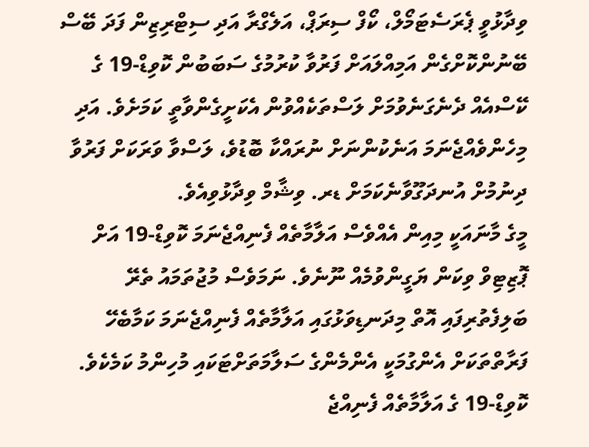ވިދާޅުވީ ޕެރަސެޓަމޯލް، ކޯފް ސިރަޕް، އަލެގްރާ އަދި ސިޓްރިޒިން ފަދަ ބޭސް ބޭނުންކޮށްގެން އަމިއްލައަށް ފަރުވާ ކުރުމުގެ ސަބަބުން ކޮވިޑް-19 ގެ ކޭސްއެއް ދެނެގަނެވުމަށް ލަސްތަކެއްވުން އެކަށީގެންވާތީ ކަމަށެވެ. އަދި މިހެންވެއްޖެނަމަ އަނެކުންނަށް ނުރައްކާ ބޮޑުވެ، ލަސްވާ ވަރަކަށް ފަރުވާ ދިނުމުށް އުނދަގޫވާނެކަމަށް ޑރ. ވިޝާމް ވިދާޅުވިއެވެ.
މީގެ މާނައަކީ މިއިން އެއްވެސް އަލާމާތެއް ފެނިއްޖެނަމަ ކޮވިޑް-19 އަށް ޕޮޒިޓިވް ވިކަން ޔަގީންވުމެއް ނޫނެވެ. ނަމަވެސް މުޖުތަމައު ތެރޭ ބަލިފެތުރިފައި އޮތް މިދަނޑިވަޅުގައި އަލާމާތެއް ފެނިއްޖެނަމަ ކަމާބެހޭ ފަރާތްތަކަށް އެންގުމަކީ އެންމެންގެ ސަލާމަތަށްޓަކައި މުހިންމު ކަމެކެވެ.
ކޮވިޑް-19 ގެ އަލާމާތެއް ފެނިއްޖެ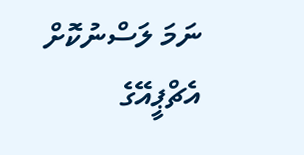ނަމަ ލަސްނުކޮށް އެޗްޕީއޭގެ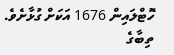ހޮޓްލައިން 1676 އަކަށް ގުޅާށެވެ.
ތިބާގެ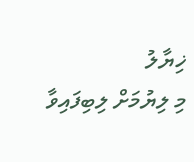ޚިޔާލު
މި ލިޔުމަށް ލިބިފައިވާ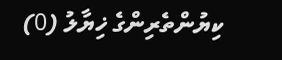ކިޔުންތެރިންގެ ޚިޔާލު (0)